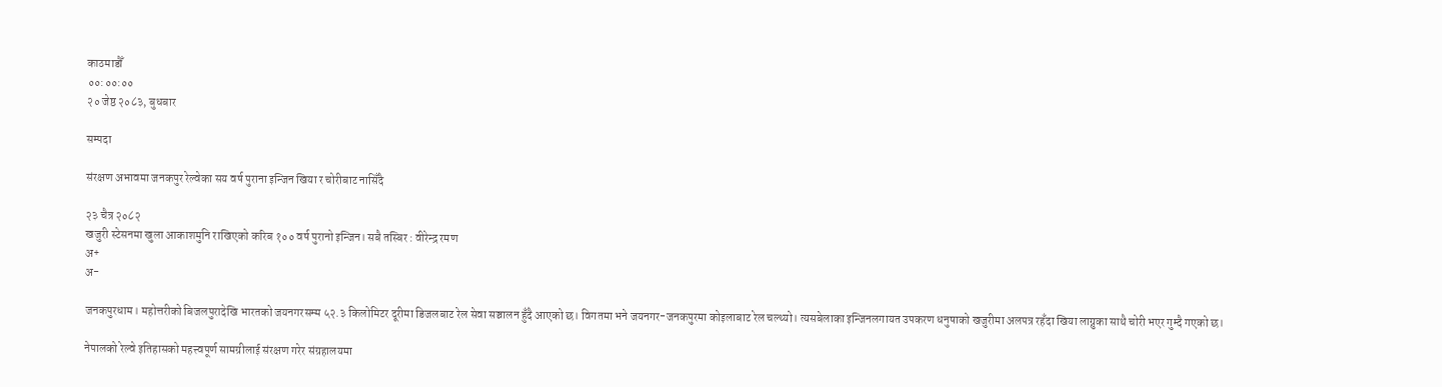काठमाडौँ
००:००:००
२० जेष्ठ २०८३, बुधबार

सम्पदा

संरक्षण अभावमा जनकपुर रेल्वेका सय वर्ष पुराना इन्जिन खिया र चोरीबाट नासिँदै

२३ चैत्र २०८२
खजुरी स्टेसनमा खुला आकाशमुनि राखिएको करिब १०० वर्ष पुरानो इन्जिन। सबै तस्बिर : वीरेन्द्र रमण
अ+
अ-

जनकपुरधाम। महोत्तरीको बिजलपुरादेखि भारतको जयनगरसम्म ५२.३ किलोमिटर दूरीमा डिजलबाट रेल सेवा सञ्चालन हुँदै आएको छ। विगतमा भने जयनगर-जनकपुरमा कोइलाबाट रेल चल्थ्यो। त्यसबेलाका इन्जिनलगायत उपकरण धनुषाको खजुरीमा अलपत्र रहँदा खिया लाग्नुका साथै चोरी भएर गुम्दै गएको छ।

नेपालको रेल्वे इतिहासको महत्त्वपूर्ण सामग्रीलाई संरक्षण गरेर संग्रहालयमा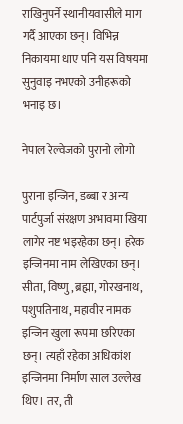राखिनुपर्ने स्थानीयवासीले माग गर्दै आएका छन्। विभिन्न निकायमा धाए पनि यस विषयमा सुनुवाइ नभएको उनीहरूको भनाइ छ।

नेपाल रेल्वेजको पुरानो लोगो

पुराना इन्जिन, डब्बा र अन्य पार्टपुर्जा संरक्षण अभावमा खिया लागेर नष्ट भइरहेका छन्। हरेक इन्जिनमा नाम लेखिएका छन्। सीता, विष्णु, ब्रह्मा, गोरखनाथ, पशुपतिनाथ, महावीर नामक इन्जिन खुला रूपमा छरिएका छन्। त्यहाँ रहेका अधिकांश इन्जिनमा निर्माण साल उल्लेख थिए। तर, ती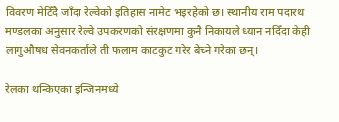विवरण मेटिँदै जाँदा रेल्वेको इतिहास नामेट भइरहेको छ। स्थानीय राम पदारथ मण्डलका अनुसार रेल्वे उपकरणको संरक्षणमा कुनै निकायले ध्यान नदिँदा केही लागुऔषध सेवनकर्ताले ती फलाम काटकुट गरेर बेच्ने गरेका छन्।

रेलका थन्किएका इन्जिनमध्ये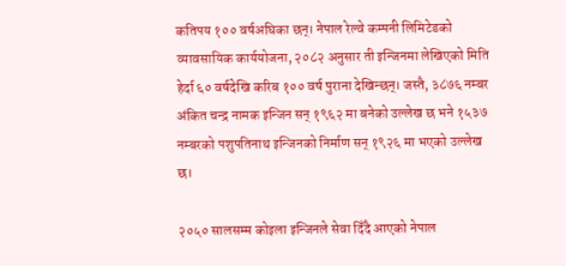कतिपय १०० वर्षअघिका छन्। नेपाल रेल्वे कम्पनी लिमिटेडको व्यावसायिक कार्ययोजना, २०८२ अनुसार ती इन्जिनमा लेखिएको मिति हेर्दा ६० वर्षदेखि करिब १०० वर्ष पुराना देखिन्छन्। जस्तै, ३८७६ नम्बर अंकित चन्द्र नामक इन्जिन सन् १९६२ मा बनेको उल्लेख छ भने १५३७ नम्बरको पशुपतिनाथ इन्जिनको निर्माण सन् १९२६ मा भएको उल्लेख छ।

२०५० सालसम्म कोइला इन्जिनले सेवा दिँदै आएको नेपाल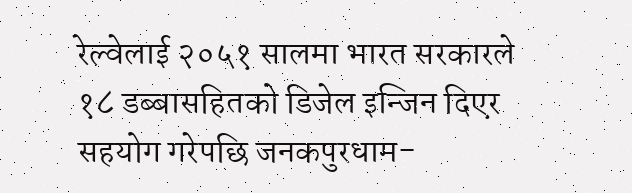रेल्वेलाई २०५१ सालमा भारत सरकारले १८ डब्बासहितको डिजेल इन्जिन दिएर सहयोग गरेपछि जनकपुरधाम-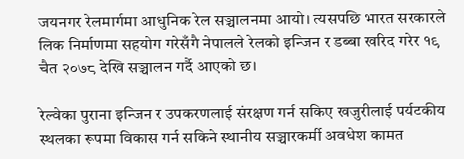जयनगर रेलमार्गमा आधुनिक रेल सञ्चालनमा आयो। त्यसपछि भारत सरकारले लिक निर्माणमा सहयोग गरेसँगै नेपालले रेलको इन्जिन र डब्बा खरिद गरेर १९ चैत २०७८ देखि सञ्चालन गर्दै आएको छ।

रेल्वेका पुराना इन्जिन र उपकरणलाई संरक्षण गर्न सकिए खजुरीलाई पर्यटकीय स्थलका रूपमा विकास गर्न सकिने स्थानीय सञ्चारकर्मी अवधेश कामत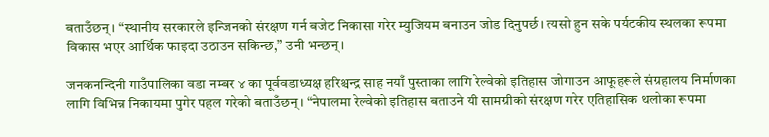बताउँछन्। “स्थानीय सरकारले इन्जिनको संरक्षण गर्न बजेट निकासा गरेर म्युजियम बनाउन जोड दिनुपर्छ। त्यसो हुन सके पर्यटकीय स्थलका रूपमा विकास भएर आर्थिक फाइदा उठाउन सकिन्छ,” उनी भन्छन्।

जनकनन्दिनी गाउँपालिका वडा नम्बर ४ का पूर्ववडाध्यक्ष हरिश्चन्द्र साह नयाँ पुस्ताका लागि रेल्वेको इतिहास जोगाउन आफूहरूले संग्रहालय निर्माणका लागि विभिन्न निकायमा पुगेर पहल गरेको बताउँछन्। “नेपालमा रेल्वेको इतिहास बताउने यी सामग्रीको संरक्षण गरेर एतिहासिक थलोका रूपमा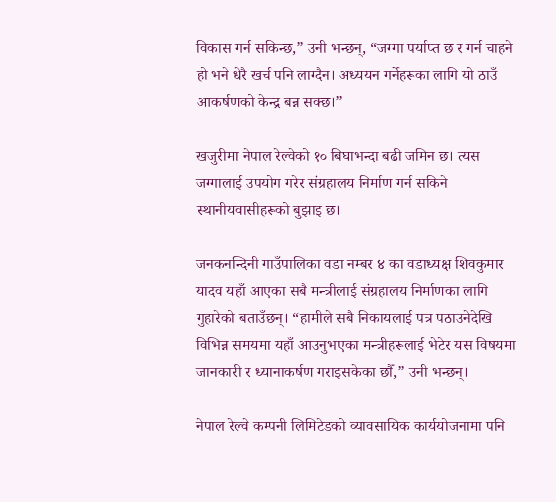विकास गर्न सकिन्छ,” उनी भन्छन्, “जग्गा पर्याप्त छ र गर्न चाहने हो भने धेरै खर्च पनि लाग्दैन। अध्ययन गर्नेहरूका लागि यो ठाउँ आकर्षणको केन्द्र बन्न सक्छ।”

खजुरीमा नेपाल रेल्वेको १० बिघाभन्दा बढी जमिन छ। त्यस जग्गालाई उपयोग गरेर संग्रहालय निर्माण गर्न सकिने स्थानीयवासीहरूको बुझाइ छ।

जनकनन्दिनी गाउँपालिका वडा नम्बर ४ का वडाध्यक्ष शिवकुमार यादव यहाँ आएका सबै मन्त्रीलाई संग्रहालय निर्माणका लागि गुहारेको बताउँछन्। “हामीले सबै निकायलाई पत्र पठाउनेदेखि विभिन्न समयमा यहाँ आउनुभएका मन्त्रीहरूलाई भेटेर यस विषयमा जानकारी र ध्यानाकर्षण गराइसकेका छौँ,” उनी भन्छन्।

नेपाल रेल्वे कम्पनी लिमिटेडको व्यावसायिक कार्ययोजनामा पनि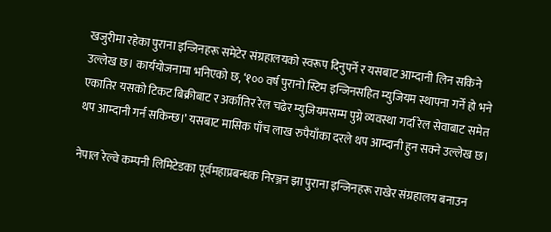खजुरीमा रहेका पुराना इन्जिनहरू समेटेर संग्रहालयको स्वरूप दिनुपर्ने र यसबाट आम्दानी लिन सकिने उल्लेख छ। कार्ययोजनामा भनिएको छ, ‘१०० वर्ष पुरानो स्टिम इन्जिनसहित म्युजियम स्थापना गर्ने हो भने एकातिर यसको टिकट बिक्रीबाट र अर्कातिर रेल चढेर म्युजियमसम्म पुग्ने व्यवस्था गर्दा रेल सेवाबाट समेत थप आम्दानी गर्न सकिन्छ।’ यसबाट मासिक पाँच लाख रुपैयाँका दरले थप आम्दानी हुन सक्ने उल्लेख छ।

नेपाल रेल्वे कम्पनी लिमिटेडका पूर्वमहाप्रबन्धक निरञ्जन झा पुराना इन्जिनहरू राखेर संग्रहालय बनाउन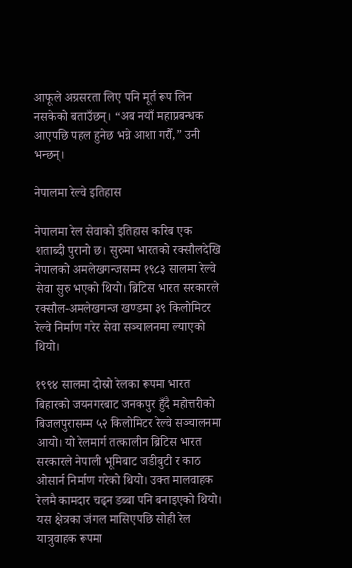आफूले अग्रसरता लिए पनि मूर्त रूप लिन नसकेको बताउँछन्। “अब नयाँ महाप्रबन्धक आएपछि पहल हुनेछ भन्ने आशा गरौँ,” उनी भन्छन्।

नेपालमा रेल्वे इतिहास

नेपालमा रेल सेवाको इतिहास करिब एक शताब्दी पुरानो छ। सुरुमा भारतको रक्सौलदेखि नेपालको अमलेखगन्जसम्म १९८३ सालमा रेल्वे सेवा सुरु भएको थियो। ब्रिटिस भारत सरकारले रक्सौल-अमलेखगन्ज खण्डमा ३९ किलोमिटर रेल्वे निर्माण गरेर सेवा सञ्चालनमा ल्याएको थियो।

१९९४ सालमा दोस्रो रेलका रूपमा भारत बिहारको जयनगरबाट जनकपुर हुँदै महोत्तरीको बिजलपुरासम्म ५२ किलोमिटर रेल्वे सञ्चालनमा आयो। यो रेलमार्ग तत्कालीन ब्रिटिस भारत सरकारले नेपाली भूमिबाट जडीबुटी र काठ ओसार्न निर्माण गरेको थियो। उक्त मालवाहक रेलमै कामदार चढ्न डब्बा पनि बनाइएको थियो। यस क्षेत्रका जंगल मासिएपछि सोही रेल यात्रुवाहक रूपमा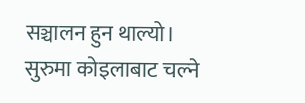सञ्चालन हुन थाल्यो। सुरुमा कोइलाबाट चल्ने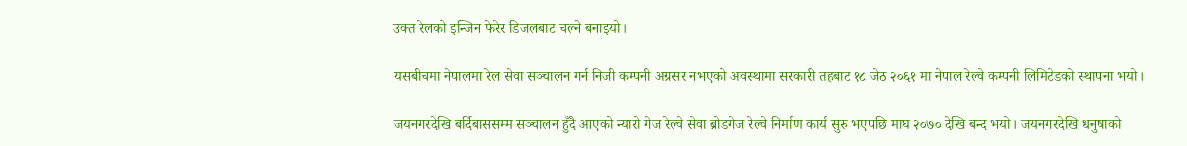उक्त रेलको इन्जिन फेरेर डिजलबाट चल्ने बनाइयो।

यसबीचमा नेपालमा रेल सेवा सञ्चालन गर्न निजी कम्पनी अग्रसर नभएको अवस्थामा सरकारी तहबाट १८ जेठ २०६१ मा नेपाल रेल्वे कम्पनी लिमिटेडको स्थापना भयो।

जयनगरदेखि बर्दिबाससम्म सञ्चालन हुँदै आएको न्यारो गेज रेल्वे सेवा ब्रोडगेज रेल्वे निर्माण कार्य सुरु भएपछि माघ २०७० देखि बन्द भयो। जयनगरदेखि धनुषाको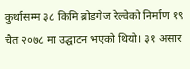कुर्थासम्म ३८ किमि ब्रोडगेज रेल्वेको निर्माण १९ चैत २०७८ मा उद्घाटन भएको थियो। ३१ असार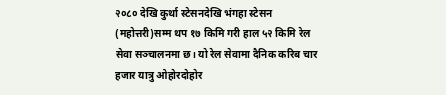२०८० देखि कुर्था स्टेसनदेखि भंगहा स्टेसन (महोत्तरी)सम्म थप १७ किमि गरी हाल ५२ किमि रेल सेवा सञ्चालनमा छ। यो रेल सेवामा दैनिक करिब चार हजार यात्रु ओहोरदोहोर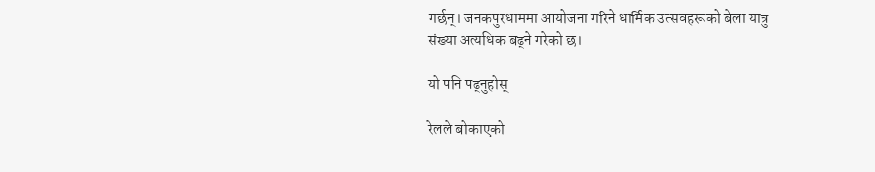गर्छन्। जनकपुरधाममा आयोजना गरिने धार्मिक उत्सवहरूको बेला यात्रु संख्या अत्यधिक बढ्ने गरेको छ।

यो पनि पढ्नुहोस्

रेलले बोकाएको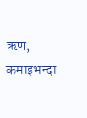ऋण, कमाइभन्दा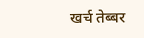खर्च तेब्बर